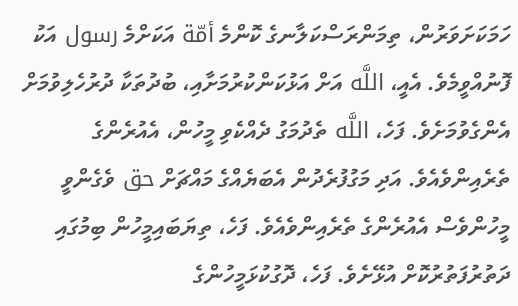ހަމަކަށަވަރުން، ތިމަންރަސްކަލާނގެ ކޮންމެ أمّة އަކަށްމެ رسول އަކު ފޮނުއްވީމެވެ. އެއީ، اللَّه އަށް އަޅުކަންކުރުމަށާއި، ބުދުތަކާ ދުރުހެލިވުމަށް އެންގެވުމަށެވެ. ފަހެ، اللَّه ތެދުމަގު ދެއްކެވި މީހުން، އެއުރެންގެ ތެރެއިންވެއެވެ. އަދި މަގުފުރެދުން އެބަޔެއްގެ މައްޗަށް حق ވެގެންވީ މީހުންވެސް އެއުރެންގެ ތެރެއިންވެއެވެ. ފަހެ، ތިޔަބައިމީހުން ބިމުގައި ދަތުރުފަތުރުކޮށް އުޅޭށެވެ. ފަހެ، ދޮގުކުޅަމީހުންގެ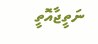ނަތީޖާއޮތީ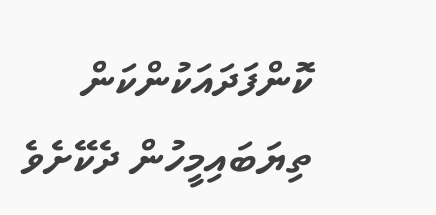ކޮންފަދައަކުންކަން ތިޔަބައިމީހުން ދެކޭށެވެ